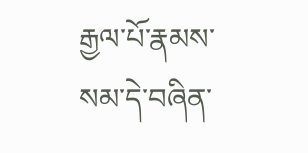རྒྱལ་པོ་རྣམས་སམ་དེ་བཞིན་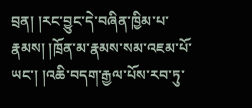བྲན། །རང་བྱུང་དེ་བཞིན་ཁྱིམ་པ་རྣམས། །ཁྲོན་མ་རྣམས་སམ་འཇམ་པོ་ཡང་། །འཆི་བདག་རྒྱལ་པོས་རབ་ཏུ་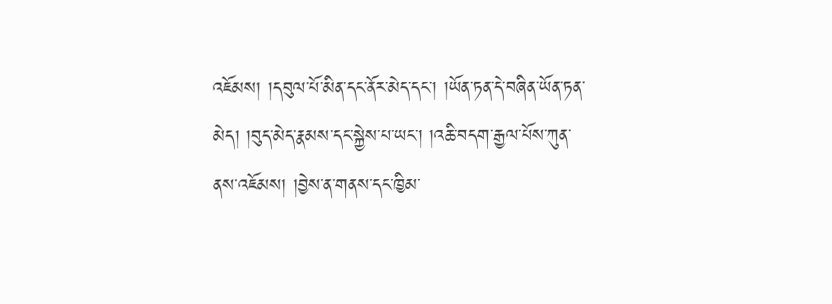འཇོམས། །དབུལ་པོ་མིན་དང་ནོར་མེད་དང་། །ཡོན་ཏན་དེ་བཞིན་ཡོན་ཏན་མེད། །བུད་མེད་རྣམས་དང་སྐྱེས་པ་ཡང་། །འཆི་བདག་རྒྱལ་པོས་ཀུན་ནས་འཇོམས། །བྱེས་ན་གནས་དང་ཁྱིམ་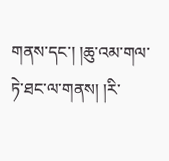གནས་དང་། །ཆུ་འམ་གལ་ཏེ་ཐང་ལ་གནས། །རི་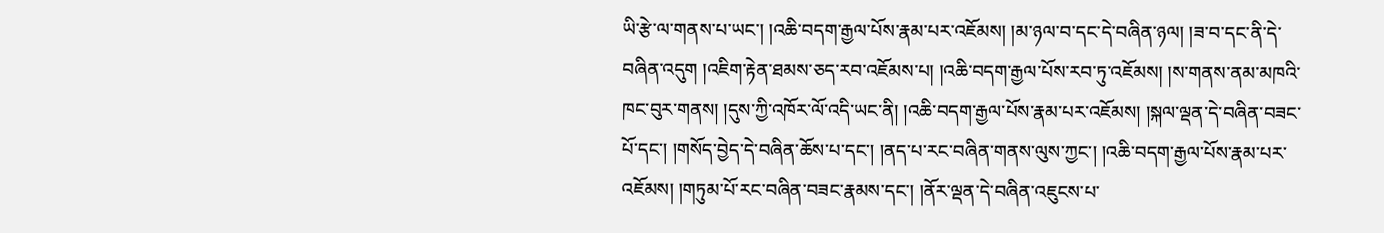ཡི་རྩེ་ལ་གནས་པ་ཡང་། །འཆི་བདག་རྒྱལ་པོས་རྣམ་པར་འཇོམས། །མ་ཉལ་བ་དང་དེ་བཞིན་ཉལ། །ཟ་བ་དང་ནི་དེ་བཞིན་འདུག །འཇིག་རྟེན་ཐམས་ཅད་རབ་འཇོམས་པ། །འཆི་བདག་རྒྱལ་པོས་རབ་ཏུ་འཇོམས། །ས་གནས་ནམ་མཁའི་ཁང་བུར་གནས། །དུས་ཀྱི་འཁོར་ལོ་འདི་ཡང་ནི། །འཆི་བདག་རྒྱལ་པོས་རྣམ་པར་འཇོམས། །སྐལ་ལྡན་དེ་བཞིན་བཟང་པོ་དང་། །གསོད་བྱེད་དེ་བཞིན་ཆོས་པ་དང་། །ནད་པ་རང་བཞིན་གནས་ལུས་ཀྱང་། །འཆི་བདག་རྒྱལ་པོས་རྣམ་པར་འཇོམས། །གཏུམ་པོ་རང་བཞིན་བཟང་རྣམས་དང་། །ནོར་ལྡན་དེ་བཞིན་འཇུངས་པ་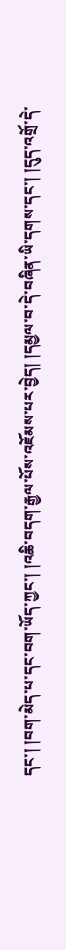དང་། །བག་མེད་པ་དང་བག་ཡོད་ཀྱང་། །འཆི་བདག་རྒྱལ་པོས་འཇོམས་པར་བྱེད། །དམྱལ་བ་དེ་བཞིན་ཡི་དགས་དང་། །དུད་འགྲོ་དེ་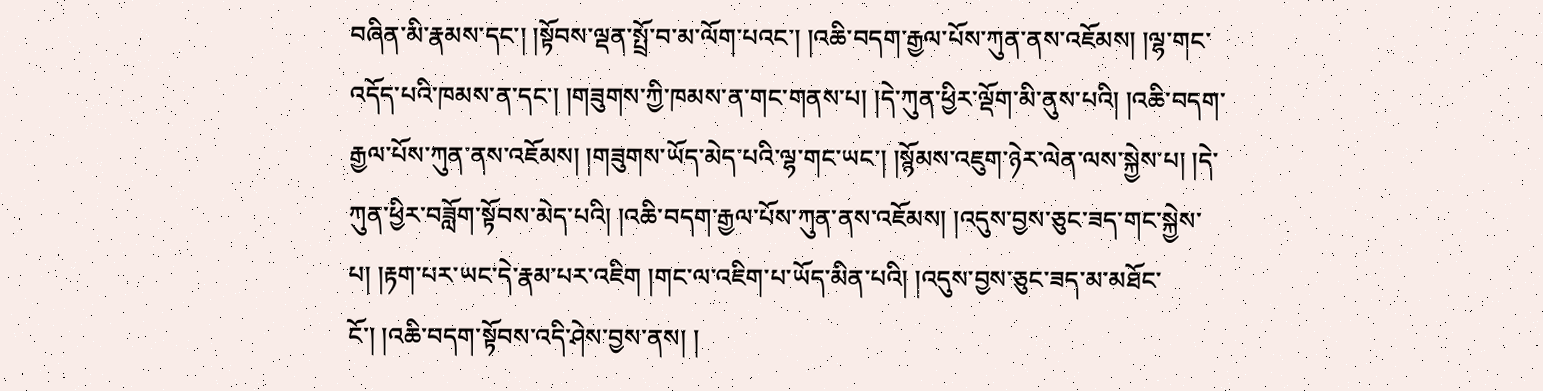བཞིན་མི་རྣམས་དང་། །སྟོབས་ལྡན་སྤྲོ་བ་མ་ལོག་པའང་། །འཆི་བདག་རྒྱལ་པོས་ཀུན་ནས་འཇོམས། །ལྷ་གང་འདོད་པའི་ཁམས་ན་དང་། །གཟུགས་ཀྱི་ཁམས་ན་གང་གནས་པ། །དེ་ཀུན་ཕྱིར་ལྡོག་མི་ནུས་པའི། །འཆི་བདག་རྒྱལ་པོས་ཀུན་ནས་འཇོམས། །གཟུགས་ཡོད་མེད་པའི་ལྷ་གང་ཡང་། །སྙོམས་འཇུག་ཉེར་ལེན་ལས་སྐྱེས་པ། །དེ་ཀུན་ཕྱིར་བཟློག་སྟོབས་མེད་པའི། །འཆི་བདག་རྒྱལ་པོས་ཀུན་ནས་འཇོམས། །འདུས་བྱས་ཅུང་ཟད་གང་སྐྱེས་པ། །རྟག་པར་ཡང་དེ་རྣམ་པར་འཇིག །གང་ལ་འཇིག་པ་ཡོད་མིན་པའི། །འདུས་བྱས་ཅུང་ཟད་མ་མཐོང་ངོ་། །འཆི་བདག་སྟོབས་འདི་ཤེས་བྱས་ནས། །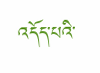འདོད་པའི་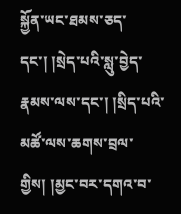སྐྱོན་ཡང་ཐམས་ཅད་དང་། །སྲེད་པའི་སླུ་བྱེད་རྣམས་ལས་དང་། །སྲིད་པའི་མཚོ་ལས་ཆགས་བྲལ་གྱིས། །མྱང་བར་དགའ་བ་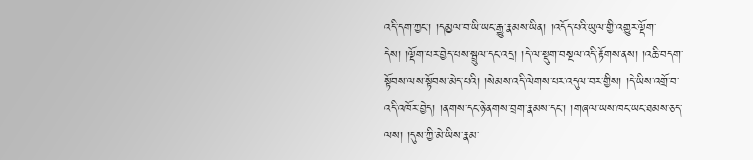འདི་དག་ཀྱང་། །དམྱལ་བ་ཡི་ཡང་རྒྱུ་རྣམས་ཡིན། །འདོད་པའི་ཡུལ་གྱི་འགྱུར་ལྡོག་དེས། །ལྡོག་པར་བྱེད་པས་སྦྲུལ་དང་འདྲ། །དེ་ལ་སྡུག་བསྔལ་འདི་རྟོགས་ནས། །འཆི་བདག་སྟོབས་ལས་སྟོབས་མེད་པའི། །སེམས་འདི་ལེགས་པར་འདུལ་བར་གྱིས། །དེ་ཡིས་འགྲོ་བ་འདི་འཁོར་བྱེད། །ནགས་དང་ཉེ་ནགས་བྲག་རྣམས་དང་། །གཞལ་ཡས་ཁང་ཡང་ཐམས་ཅད་ལས། །དུས་ཀྱི་མེ་ཡིས་རྣམ་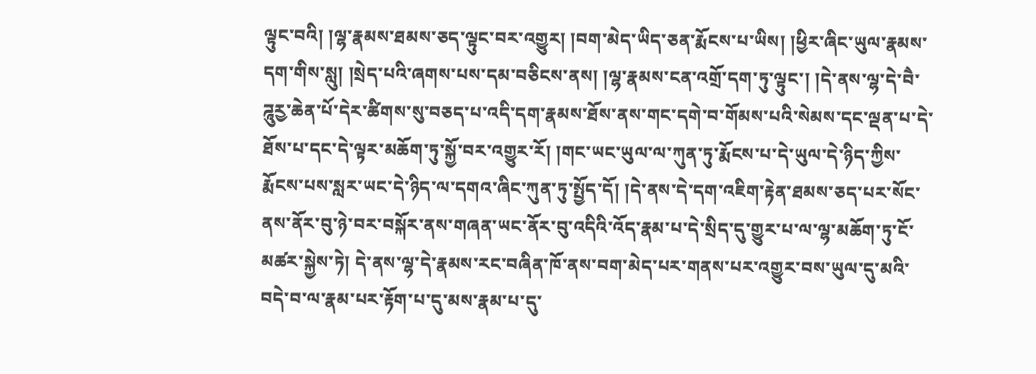ལྟུང་བའི། །ལྷ་རྣམས་ཐམས་ཅད་ལྟུང་བར་འགྱུར། །བག་མེད་ཡིད་ཅན་རྨོངས་པ་ཡིས། །ཕྱིར་ཞིང་ཡུལ་རྣམས་དག་གིས་སླུ། །སྲེད་པའི་ཞགས་པས་དམ་བཅིངས་ནས། །ལྷ་རྣམས་ངན་འགྲོ་དག་ཏུ་ལྟུང་། །དེ་ནས་ལྷ་དེ་བཻ་ཌཱུརྱ་ཆེན་པོ་དེར་ཚིགས་སུ་བཅད་པ་འདི་དག་རྣམས་ཐོས་ནས་གང་དགེ་བ་གོམས་པའི་སེམས་དང་ལྡན་པ་དེ་ཐོས་པ་དང་དེ་ལྟར་མཆོག་ཏུ་སྐྱོ་བར་འགྱུར་རོ། །གང་ཡང་ཡུལ་ལ་ཀུན་ཏུ་རྨོངས་པ་དེ་ཡུལ་དེ་ཉིད་ཀྱིས་རྨོངས་པས་སླར་ཡང་དེ་ཉིད་ལ་དགའ་ཞིང་ཀུན་ཏུ་སྤྱོད་དོ། །དེ་ནས་དེ་དག་འཇིག་རྟེན་ཐམས་ཅད་པར་སོང་ནས་ནོར་བུ་ཉེ་བར་བསྐོར་ནས་གཞན་ཡང་ནོར་བུ་འདིའི་འོད་རྣམ་པ་དེ་སྲིད་དུ་གྱུར་པ་ལ་ལྷ་མཆོག་ཏུ་ངོ་མཚར་སྐྱེས་ཏེ། དེ་ནས་ལྷ་དེ་རྣམས་རང་བཞིན་ཁོ་ནས་བག་མེད་པར་གནས་པར་འགྱུར་བས་ཡུལ་དུ་མའི་བདེ་བ་ལ་རྣམ་པར་རྟོག་པ་དུ་མས་རྣམ་པ་དུ་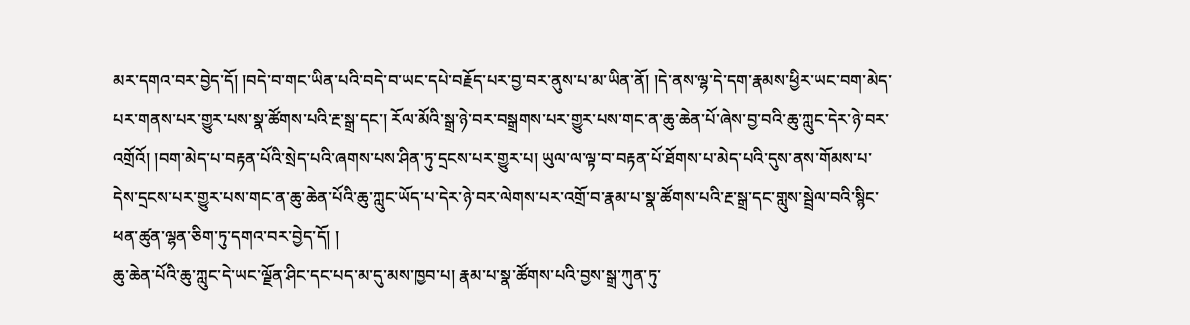མར་དགའ་བར་བྱེད་དོ། །བདེ་བ་གང་ཡིན་པའི་བདེ་བ་ཡང་དཔེ་བརྗོད་པར་བྱ་བར་ནུས་པ་མ་ཡིན་ནོ། །དེ་ནས་ལྷ་དེ་དག་རྣམས་ཕྱིར་ཡང་བག་མེད་པར་གནས་པར་གྱུར་པས་སྣ་ཚོགས་པའི་རྔ་སྒྲ་དང་། རོལ་མོའི་སྒྲ་ཉེ་བར་བསྒྲགས་པར་གྱུར་པས་གང་ན་ཆུ་ཆེན་པོ་ཞེས་བྱ་བའི་ཆུ་ཀླུང་དེར་ཉེ་བར་འགྲོའོ། །བག་མེད་པ་བརྟན་པོའི་སྲེད་པའི་ཞགས་པས་ཤིན་ཏུ་དྲངས་པར་གྱུར་པ། ཡུལ་ལ་ལྟ་བ་བརྟན་པོ་ཐོགས་པ་མེད་པའི་དུས་ནས་གོམས་པ་དེས་དྲངས་པར་གྱུར་པས་གང་ན་ཆུ་ཆེན་པོའི་ཆུ་ཀླུང་ཡོད་པ་དེར་ཉེ་བར་ལེགས་པར་འགྲོ་བ་རྣམ་པ་སྣ་ཚོགས་པའི་རྔ་སྒྲ་དང་གླུས་སྦྲེལ་བའི་སྙིང་ཕན་ཚུན་ལྷན་ཅིག་ཏུ་དགའ་བར་བྱེད་དོ། །
ཆུ་ཆེན་པོའི་ཆུ་ཀླུང་དེ་ཡང་ལྗོན་ཤིང་དང་པད་མ་དུ་མས་ཁྱབ་པ། རྣམ་པ་སྣ་ཚོགས་པའི་བྱས་སྒྲ་ཀུན་ཏུ་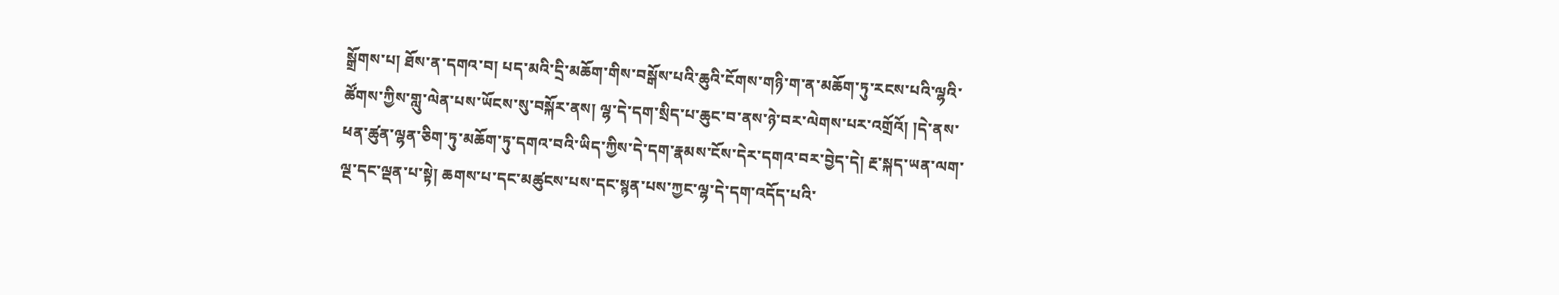སྒྲོགས་པ། ཐོས་ན་དགའ་བ། པད་མའི་དྲི་མཆོག་གིས་བསྒོས་པའི་ཆུའི་ངོགས་གཉི་ག་ན་མཆོག་ཏུ་རངས་པའི་ལྷའི་ཚོགས་ཀྱིས་གླུ་ལེན་པས་ཡོངས་སུ་བསྐོར་ནས། ལྷ་དེ་དག་སྲིད་པ་ཆུང་བ་ནས་ཉེ་བར་ལེགས་པར་འགྲོའོ། །དེ་ནས་ཕན་ཚུན་ལྷན་ཅིག་ཏུ་མཆོག་ཏུ་དགའ་བའི་ཡིད་ཀྱིས་དེ་དག་རྣམས་ངོས་དེར་དགའ་བར་བྱེད་དེ། རྔ་སྐད་ཡན་ལག་ལྔ་དང་ལྡན་པ་སྟེ། ཆགས་པ་དང་མཚུངས་པས་དང་སྙན་པས་ཀྱང་ལྷ་དེ་དག་འདོད་པའི་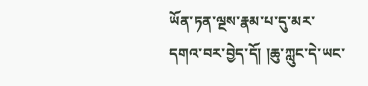ཡོན་ཏན་ལྔས་རྣམ་པ་དུ་མར་དགའ་བར་བྱེད་དོ། །ཆུ་ཀླུང་དེ་ཡང་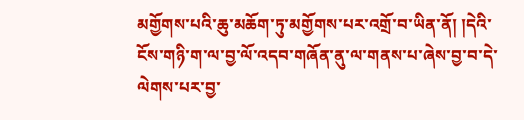མགྱོགས་པའི་ཆུ་མཆོག་ཏུ་མགྱོགས་པར་འགྲོ་བ་ཡིན་ནོ། །དེའི་ངོས་གཉི་ག་ལ་བྱ་ལོ་འདབ་གཞོན་ནུ་ལ་གནས་པ་ཞེས་བྱ་བ་དེ་ལེགས་པར་བྱ་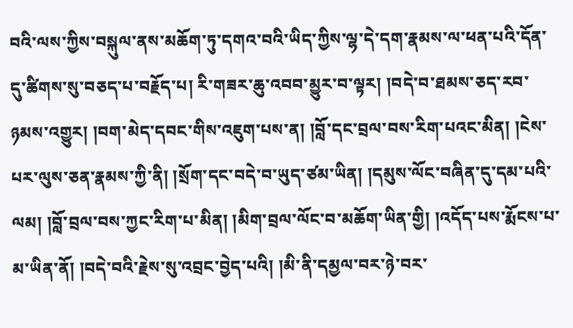བའི་ལས་ཀྱིས་བསྐུལ་ནས་མཆོག་ཏུ་དགའ་བའི་ཡིད་ཀྱིས་ལྷ་དེ་དག་རྣམས་ལ་ཕན་པའི་དོན་དུ་ཚིགས་སུ་བཅད་པ་བརྗོད་པ། རི་གཟར་ཆུ་འབབ་མྱུར་བ་ལྟར། །བདེ་བ་ཐམས་ཅད་རབ་ཉམས་འགྱུར། །བག་མེད་དབང་གིས་འཇུག་པས་ན། །བློ་དང་བྲལ་བས་རིག་པའང་མིན། །ངེས་པར་ལུས་ཅན་རྣམས་ཀྱི་ནི། །སྲོག་དང་བདེ་བ་ཡུད་ཙམ་ཡིན། །དམུས་ལོང་བཞིན་དུ་དམ་པའི་ལམ། །བློ་བྲལ་བས་ཀྱང་རིག་པ་མིན། །མིག་བྲལ་ལོང་བ་མཆོག་ཡིན་གྱི། །འདོད་པས་རྨོངས་པ་མ་ཡིན་ནོ། །བདེ་བའི་རྗེས་སུ་འབྲང་བྱེད་པའི། །མི་ནི་དམྱལ་བར་ཉེ་བར་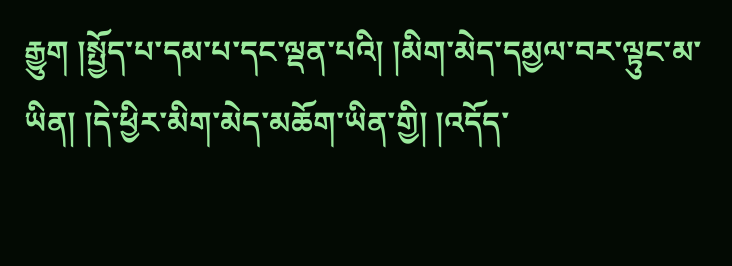རྒྱུག །སྤྱོད་པ་དམ་པ་དང་ལྡན་པའི། །མིག་མེད་དམྱལ་བར་ལྟུང་མ་ཡིན། །དེ་ཕྱིར་མིག་མེད་མཆོག་ཡིན་གྱི། །འདོད་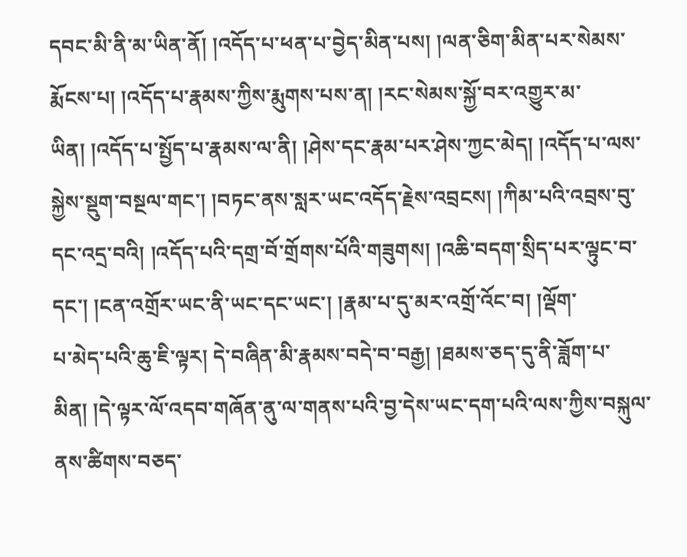དབང་མི་ནི་མ་ཡིན་ནོ། །འདོད་པ་ཕན་པ་བྱེད་མིན་པས། །ལན་ཅིག་མིན་པར་སེམས་རྨོངས་པ། །འདོད་པ་རྣམས་ཀྱིས་རྨུགས་པས་ན། །རང་སེམས་སྐྱོ་བར་འགྱུར་མ་ཡིན། །འདོད་པ་སྤྱོད་པ་རྣམས་ལ་ནི། །ཤེས་དང་རྣམ་པར་ཤེས་ཀྱང་མེད། །འདོད་པ་ལས་སྐྱེས་སྡུག་བསྔལ་གང་། །བཏང་ནས་སླར་ཡང་འདོད་རྗེས་འབྲངས། །ཀིམ་པའི་འབྲས་བུ་དང་འདྲ་བའི། །འདོད་པའི་དགྲ་བོ་གྲོགས་པོའི་གཟུགས། །འཆི་བདག་སྲིད་པར་ལྟུང་བ་དང་། །ངན་འགྲོར་ཡང་ནི་ཡང་དང་ཡང་། །རྣམ་པ་དུ་མར་འགྲོ་འོང་བ། །ལྡོག་
པ་མེད་པའི་ཆུ་ཇི་ལྟར། དེ་བཞིན་མི་རྣམས་བདེ་བ་བརྒྱ། །ཐམས་ཅད་དུ་ནི་ཟློག་པ་མིན། །དེ་ལྟར་ལོ་འདབ་གཞོན་ནུ་ལ་གནས་པའི་བྱ་དེས་ཡང་དག་པའི་ལས་ཀྱིས་བསྐུལ་ནས་ཚིགས་བཅད་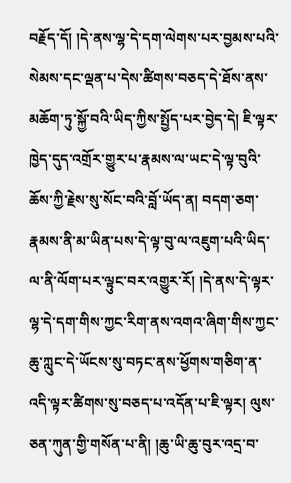བརྗོད་དོ། །དེ་ནས་ལྷ་དེ་དག་ལེགས་པར་བྱམས་པའི་སེམས་དང་ལྡན་པ་དེས་ཚིགས་བཅད་དེ་ཐོས་ནས་མཆོག་ཏུ་སྐྱོ་བའི་ཡིད་ཀྱིས་སྤྱོད་པར་བྱེད་དེ། ཇི་ལྟར་ཁྱེད་དུད་འགྲོར་གྱུར་པ་རྣམས་ལ་ཡང་དེ་ལྟ་བུའི་ཆོས་ཀྱི་རྗེས་སུ་སོང་བའི་བློ་ཡོད་ན། བདག་ཅག་རྣམས་ནི་མ་ཡིན་པས་དེ་ལྟ་བུ་ལ་འཇུག་པའི་ཡིད་ལ་ནི་ལོག་པར་ལྟུང་བར་འགྱུར་རོ། །དེ་ནས་དེ་ལྟར་ལྷ་དེ་དག་གིས་ཀྱང་རིག་ནས་འགའ་ཞིག་གིས་ཀྱང་ཆུ་ཀླུང་དེ་ཡོངས་སུ་བཏང་ནས་ཕྱོགས་གཅིག་ན་འདི་ལྟར་ཚིགས་སུ་བཅད་པ་འདོན་པ་ཇི་ལྟར། ལུས་ཅན་ཀུན་གྱི་གསོན་པ་ནི། །ཆུ་ཡི་ཆུ་བུར་འདྲ་བ་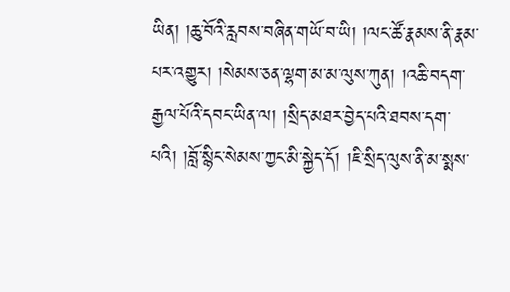ཡིན། །ཆུ་བོའི་རླབས་བཞིན་གཡོ་བ་ཡི། །ལང་ཚོ་རྣམས་ནི་རྣམ་པར་འགྱུར། །སེམས་ཅན་ལྷག་མ་མ་ལུས་ཀུན། །འཆི་བདག་རྒྱལ་པོའི་དབང་ཡིན་ལ། །སྲིད་མཐར་བྱེད་པའི་ཐབས་དག་པའི། །བློ་སྙིང་སེམས་ཀྱང་མི་སྐྱེད་དོ། །ཇི་སྲིད་ལུས་ནི་མ་སྨས་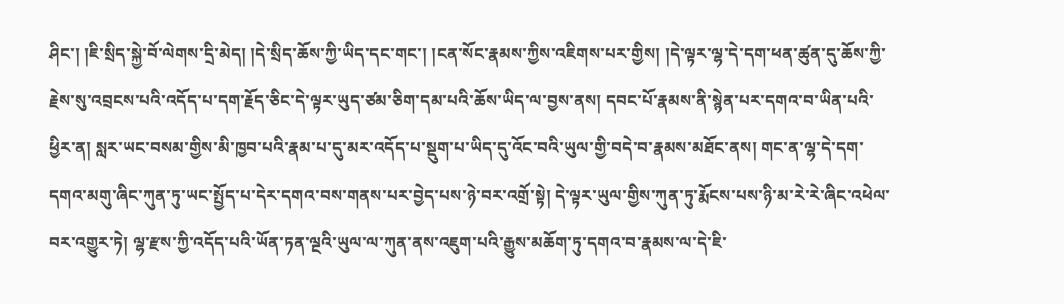ཤིང་། །ཇི་སྲིད་སྐྱེ་བོ་ལེགས་དྲི་མེད། །དེ་སྲིད་ཆོས་ཀྱི་ཡིད་དང་གང་། །ངན་སོང་རྣམས་ཀྱིས་འཇིགས་པར་གྱིས། །དེ་ལྟར་ལྷ་དེ་དག་ཕན་ཚུན་དུ་ཆོས་ཀྱི་རྗེས་སུ་འབྲངས་པའི་འདོད་པ་དག་རྗོད་ཅིང་དེ་ལྟར་ཡུད་ཙམ་ཅིག་དམ་པའི་ཆོས་ཡིད་ལ་བྱས་ནས། དབང་པོ་རྣམས་ནི་སྙེན་པར་དགའ་བ་ཡིན་པའི་ཕྱིར་ན། སླར་ཡང་བསམ་གྱིས་མི་ཁྱབ་པའི་རྣམ་པ་དུ་མར་འདོད་པ་སྡུག་པ་ཡིད་དུ་འོང་བའི་ཡུལ་གྱི་བདེ་བ་རྣམས་མཐོང་ནས། གང་ན་ལྷ་དེ་དག་དགའ་མགུ་ཞིང་ཀུན་ཏུ་ཡང་སྤྱོད་པ་དེར་དགའ་བས་གནས་པར་བྱེད་པས་ཉེ་བར་འགྲོ་སྟེ། དེ་ལྟར་ཡུལ་གྱིས་ཀུན་ཏུ་རྨོངས་པས་ཉི་མ་རེ་རེ་ཞིང་འཕེལ་བར་འགྱུར་ཏེ། ལྷ་རྫས་ཀྱི་འདོད་པའི་ཡོན་ཏན་ལྔའི་ཡུལ་ལ་ཀུན་ནས་འཇུག་པའི་རྒྱུས་མཆོག་ཏུ་དགའ་བ་རྣམས་ལ་དེ་ཇི་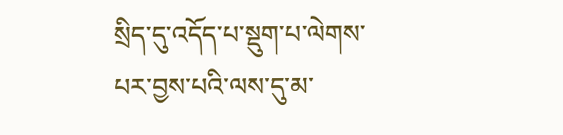སྲིད་དུ་འདོད་པ་སྡུག་པ་ལེགས་པར་བྱས་པའི་ལས་དུ་མ་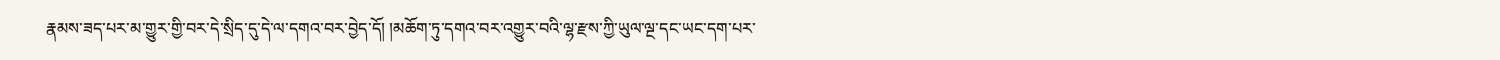རྣམས་ཟད་པར་མ་གྱུར་གྱི་བར་དེ་སྲིད་དུ་དེ་ལ་དགའ་བར་བྱེད་དོ། །མཆོག་ཏུ་དགའ་བར་འགྱུར་བའི་ལྷ་རྫས་ཀྱི་ཡུལ་ལྔ་དང་ཡང་དག་པར་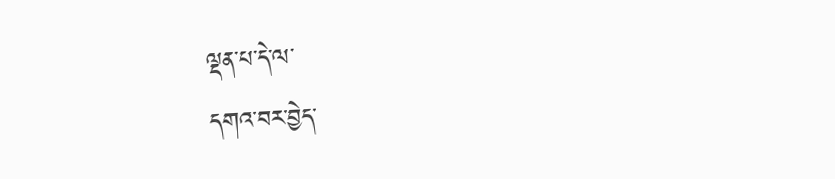ལྡན་པ་དེ་ལ་
དགའ་བར་བྱེད་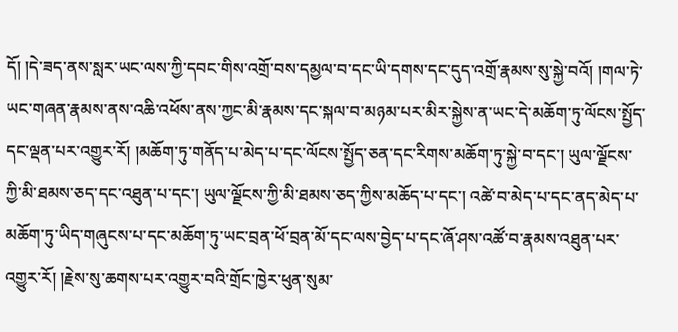དོ། །དེ་ཟད་ནས་སླར་ཡང་ལས་ཀྱི་དབང་གིས་འགྲོ་བས་དམྱལ་བ་དང་ཡི་དགས་དང་དུད་འགྲོ་རྣམས་སུ་སྐྱེ་བའོ། །གལ་ཏེ་ཡང་གཞན་རྣམས་ནས་འཆི་འཕོས་ནས་ཀྱང་མི་རྣམས་དང་སྐལ་བ་མཉམ་པར་མིར་སྐྱེས་ན་ཡང་དེ་མཆོག་ཏུ་ལོངས་སྤྱོད་དང་ལྡན་པར་འགྱུར་རོ། །མཆོག་ཏུ་གནོད་པ་མེད་པ་དང་ལོངས་སྤྱོད་ཅན་དང་རིགས་མཆོག་ཏུ་སྐྱེ་བ་དང་། ཡུལ་ལྗོངས་ཀྱི་མི་ཐམས་ཅད་དང་འཐུན་པ་དང་། ཡུལ་ལྗོངས་ཀྱི་མི་ཐམས་ཅད་ཀྱིས་མཆོད་པ་དང་། འཚེ་བ་མེད་པ་དང་ནད་མེད་པ་མཆོག་ཏུ་ཡིད་གཞུངས་པ་དང་མཆོག་ཏུ་ཡང་བྲན་ཕོ་བྲན་མོ་དང་ལས་བྱེད་པ་དང་ཞོ་ཤས་འཚོ་བ་རྣམས་འཐུན་པར་འགྱུར་རོ། །རྗེས་སུ་ཆགས་པར་འགྱུར་བའི་གྲོང་ཁྱེར་ཕུན་སུམ་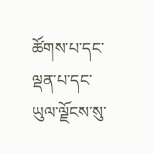ཚོགས་པ་དང་ལྡན་པ་དང་ཡུལ་ལྗོངས་སུ་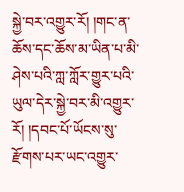སྐྱེ་བར་འགྱུར་རོ། །གང་ན་ཆོས་དང་ཆོས་མ་ཡིན་པ་མི་ཤེས་པའི་ཀླ་ཀློར་གྱུར་པའི་ཡུལ་དེར་སྐྱེ་བར་མི་འགྱུར་རོ། །དབང་པོ་ཡོངས་སུ་རྫོགས་པར་ཡང་འགྱུར་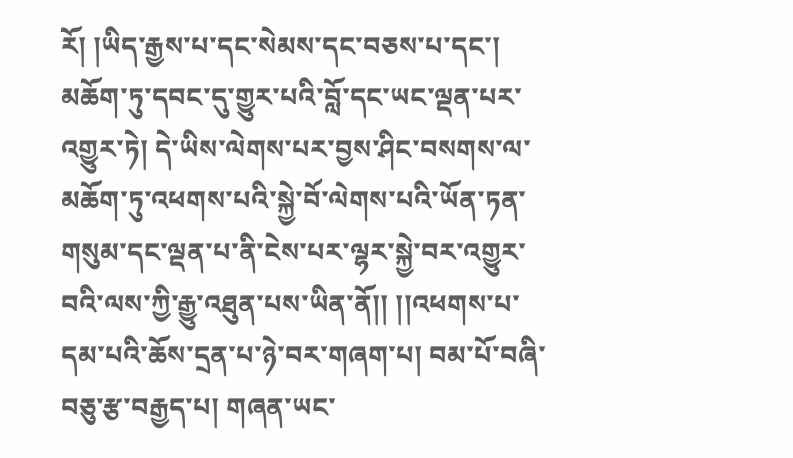རོ། །ཡིད་རྒྱས་པ་དང་སེམས་དང་བཅས་པ་དང་། མཆོག་ཏུ་དབང་དུ་གྱུར་པའི་བློ་དང་ཡང་ལྡན་པར་འགྱུར་ཏེ། དེ་ཡིས་ལེགས་པར་བྱས་ཤིང་བསགས་ལ་མཆོག་ཏུ་འཕགས་པའི་སྐྱེ་བོ་ལེགས་པའི་ཡོན་ཏན་གསུམ་དང་ལྡན་པ་ནི་ངེས་པར་ལྷར་སྐྱེ་བར་འགྱུར་བའི་ལས་ཀྱི་རྒྱུ་འཐུན་པས་ཡིན་ནོ།། །།འཕགས་པ་དམ་པའི་ཆོས་དྲན་པ་ཉེ་བར་གཞག་པ། བམ་པོ་བཞི་བཅུ་རྩ་བརྒྱད་པ། གཞན་ཡང་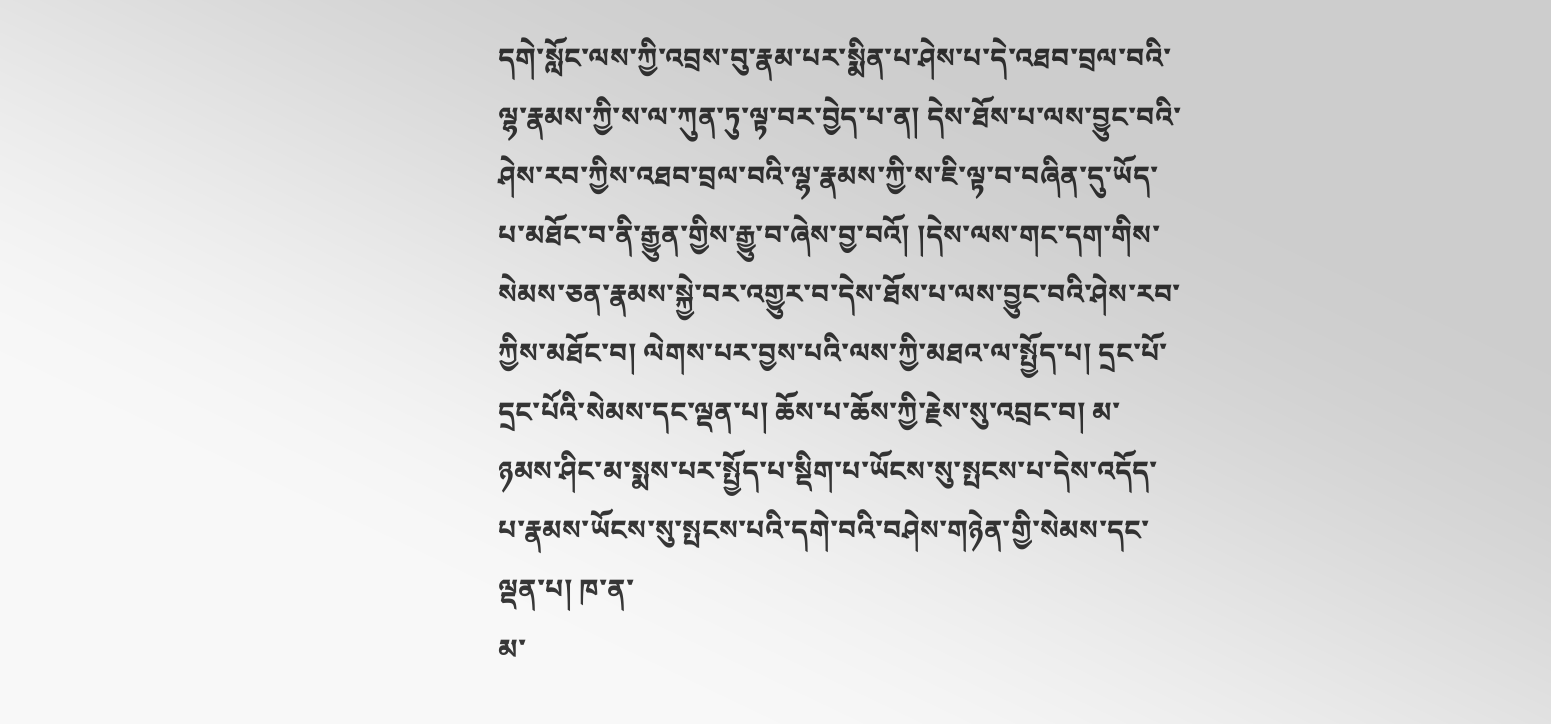དགེ་སློང་ལས་ཀྱི་འབྲས་བུ་རྣམ་པར་སྨིན་པ་ཤེས་པ་དེ་འཐབ་བྲལ་བའི་ལྷ་རྣམས་ཀྱི་ས་ལ་ཀུན་ཏུ་ལྟ་བར་བྱེད་པ་ན། དེས་ཐོས་པ་ལས་བྱུང་བའི་ཤེས་རབ་ཀྱིས་འཐབ་བྲལ་བའི་ལྷ་རྣམས་ཀྱི་ས་ཇི་ལྟ་བ་བཞིན་དུ་ཡོད་པ་མཐོང་བ་ནི་རྒྱུན་གྱིས་རྒྱུ་བ་ཞེས་བྱ་བའོ། །དེས་ལས་གང་དག་གིས་སེམས་ཅན་རྣམས་སྐྱེ་བར་འགྱུར་བ་དེས་ཐོས་པ་ལས་བྱུང་བའི་ཤེས་རབ་ཀྱིས་མཐོང་བ། ལེགས་པར་བྱས་པའི་ལས་ཀྱི་མཐའ་ལ་སྤྱོད་པ། དྲང་པོ་དྲང་པོའི་སེམས་དང་ལྡན་པ། ཆོས་པ་ཆོས་ཀྱི་རྗེས་སུ་འབྲང་བ། མ་ཉམས་ཤིང་མ་སྨས་པར་སྤྱོད་པ་སྡིག་པ་ཡོངས་སུ་སྤངས་པ་དེས་འདོད་པ་རྣམས་ཡོངས་སུ་སྤངས་པའི་དགེ་བའི་བཤེས་གཉེན་གྱི་སེམས་དང་ལྡན་པ། ཁ་ན་
མ་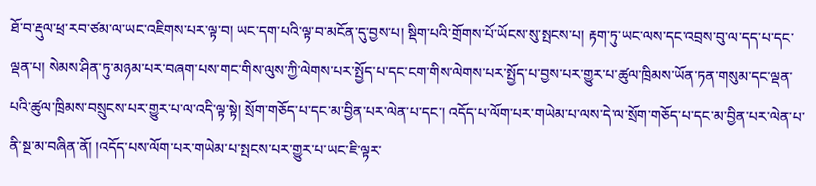ཐོ་བ་རྡུལ་ཕྲ་རབ་ཙམ་ལ་ཡང་འཇིགས་པར་ལྟ་བ། ཡང་དག་པའི་ལྟ་བ་མངོན་དུ་བྱས་པ། སྡིག་པའི་གྲོགས་པོ་ཡོངས་སུ་སྤངས་པ། རྟག་ཏུ་ཡང་ལས་དང་འབྲས་བུ་ལ་དད་པ་དང་ལྡན་པ། སེམས་ཤིན་ཏུ་མཉམ་པར་བཞག་པས་གང་གིས་ལུས་ཀྱི་ལེགས་པར་སྤྱོད་པ་དང་ངག་གིས་ལེགས་པར་སྤྱོད་པ་བྱས་པར་གྱུར་པ་ཚུལ་ཁྲིམས་ཡོན་ཏན་གསུམ་དང་ལྡན་པའི་ཚུལ་ཁྲིམས་བསྲུངས་པར་གྱུར་པ་ལ་འདི་ལྟ་སྟེ། སྲོག་གཅོད་པ་དང་མ་བྱིན་པར་ལེན་པ་དང་། འདོད་པ་ལོག་པར་གཡེམ་པ་ལས་དེ་ལ་སྲོག་གཅོད་པ་དང་མ་བྱིན་པར་ལེན་པ་ནི་སྔ་མ་བཞིན་ནོ། །འདོད་པས་ལོག་པར་གཡེམ་པ་སྤངས་པར་གྱུར་པ་ཡང་ཇི་ལྟར་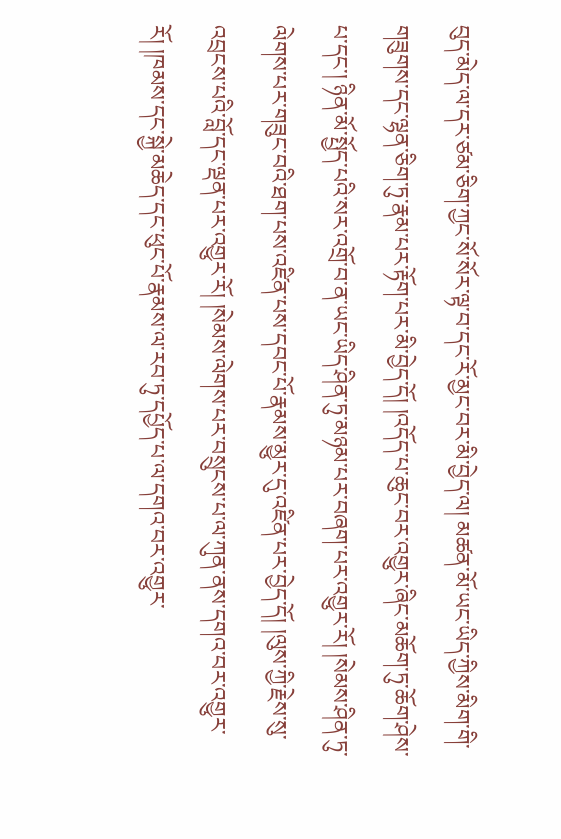བུད་མེད་ལ་དར་ཙམ་ཅིག་ཀྱང་སོ་སོར་ལྟ་བ་དང་རོ་མྱང་བར་མི་བྱེད་ལ། མཚན་མོ་ཡང་ཡིད་ཀྱིས་མིག་གི་གཟུགས་དང་ལྷན་ཅིག་ཏུ་རྣམ་པར་རྟོག་པར་མི་བྱེད་དོ། །འདོད་པ་ཆུང་བར་འགྱུར་ཞིང་མཆོག་ཏུ་ཆོག་ཤེས་པ་དང་། ཉིན་མོ་སྤྱོད་པའི་སར་འགྲོ་བ་ན་ཡང་ཡིད་ཤིན་ཏུ་མཉམ་པར་བཞག་པར་འགྱུར་རོ། །སེམས་ཤིན་ཏུ་ལེགས་པར་གཟུང་བའི་ཐག་པས་འཛིན་པས་དབང་པོ་རྣམས་མྱུར་དུ་འཛིན་པར་བྱེད་དོ། །ལུས་ཀྱི་རྗེས་སུ་འབྲངས་པའི་བློ་དང་ལྡན་པར་འགྱུར་རོ། །སེམས་ལེགས་པར་བསྲུངས་པ་ལ་ཀུན་ནས་དགའ་བར་འགྱུར་རོ། །ཁམས་དང་སྐྱེ་མཆེད་དང་ཕུང་པོ་རྣམས་ལ་རབ་ཏུ་དཔྱོད་པ་ལ་དགའ་བར་འགྱུར་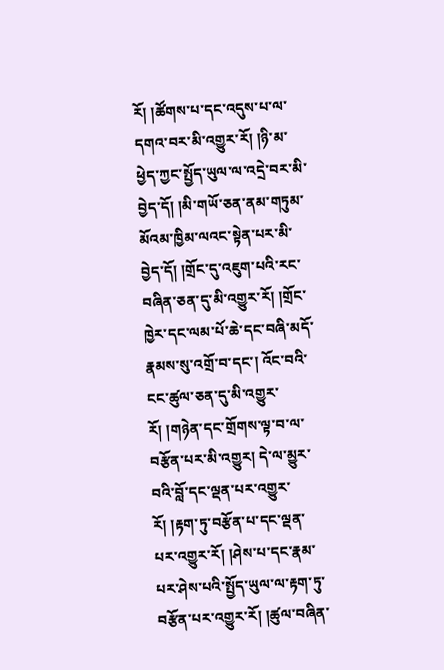རོ། །ཚོགས་པ་དང་འདུས་པ་ལ་དགའ་བར་མི་འགྱུར་རོ། །ཉི་མ་ཕྱེད་ཀྱང་སྤྱོད་ཡུལ་ལ་འདྲེ་བར་མི་བྱེད་དོ། །མི་གཡོ་ཅན་ནམ་གཏུམ་མོའམ་ཁྱིམ་ལའང་སྟེན་པར་མི་བྱེད་དོ། །གྲོང་དུ་འཇུག་པའི་རང་བཞིན་ཅན་དུ་མི་འགྱུར་རོ། །གྲོང་ཁྱེར་དང་ལམ་པོ་ཆེ་དང་བཞི་མདོ་རྣམས་སུ་འགྲོ་བ་དང་། འོང་བའི་ངང་ཚུལ་ཅན་དུ་མི་འགྱུར་རོ། །གཉེན་དང་གྲོགས་ལྟ་བ་ལ་བརྩོན་པར་མི་འགྱུར། དེ་ལ་མྱུར་བའི་བློ་དང་ལྡན་པར་འགྱུར་རོ། །རྟག་ཏུ་བརྩོན་པ་དང་ལྡན་པར་འགྱུར་རོ། །ཤེས་པ་དང་རྣམ་པར་ཤེས་པའི་སྤྱོད་ཡུལ་ལ་རྟག་ཏུ་བརྩོན་པར་འགྱུར་རོ། །ཚུལ་བཞིན་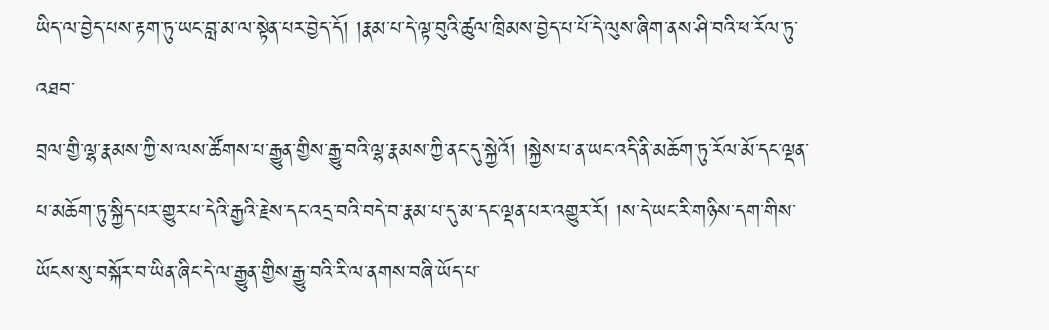ཡིད་ལ་བྱེད་པས་རྟག་ཏུ་ཡང་བླ་མ་ལ་སྟེན་པར་བྱེད་དོ། །རྣམ་པ་དེ་ལྟ་བུའི་ཚུལ་ཁྲིམས་བྱེད་པ་པོ་དེ་ལུས་ཞིག་ནས་ཤི་བའི་ཕ་རོལ་ཏུ་འཐབ་
བྲལ་གྱི་ལྷ་རྣམས་ཀྱི་ས་ལས་ཚོགས་པ་རྒྱུན་གྱིས་རྒྱུ་བའི་ལྷ་རྣམས་ཀྱི་ནང་དུ་སྐྱེའོ། །སྐྱེས་པ་ན་ཡང་འདི་ནི་མཆོག་ཏུ་རོལ་མོ་དང་ལྡན་པ་མཆོག་ཏུ་སྐྱིད་པར་གྱུར་པ་དེའི་རྒྱའི་རྗེས་དང་འདྲ་བའི་བདེ་བ་རྣམ་པ་དུ་མ་དང་ལྡན་པར་འགྱུར་རོ། །ས་དེ་ཡང་རི་གཉིས་དག་གིས་ཡོངས་སུ་བསྐོར་བ་ཡིན་ཞིང་དེ་ལ་རྒྱུན་གྱིས་རྒྱུ་བའི་རི་ལ་ནགས་བཞི་ཡོད་པ་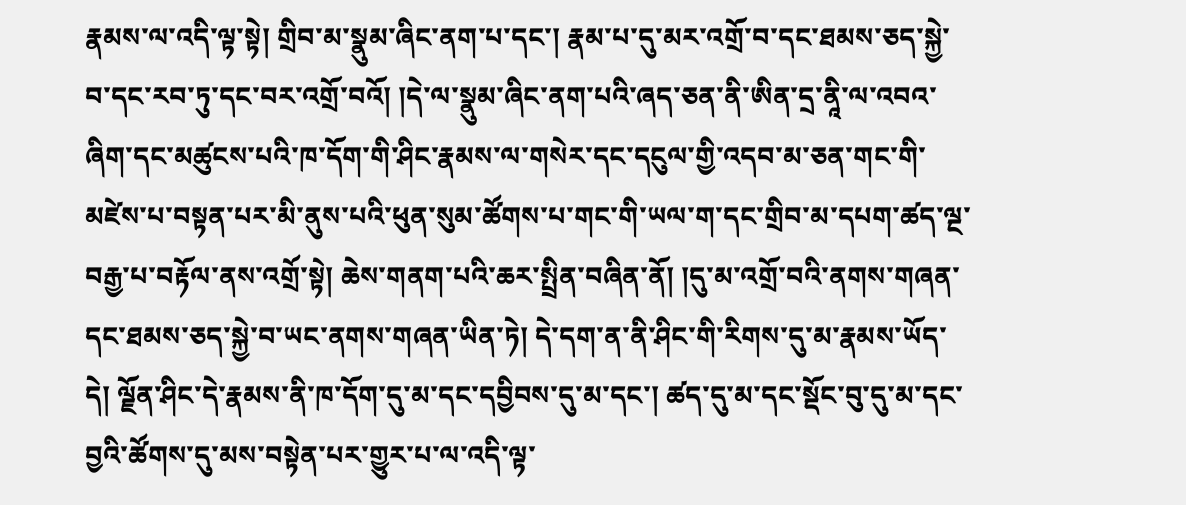རྣམས་ལ་འདི་ལྟ་སྟེ། གྲིབ་མ་སྣུམ་ཞིང་ནག་པ་དང་། རྣམ་པ་དུ་མར་འགྲོ་བ་དང་ཐམས་ཅད་སྐྱེ་བ་དང་རབ་ཏུ་དང་བར་འགྲོ་བའོ། །དེ་ལ་སྣུམ་ཞིང་ནག་པའི་ཞད་ཅན་ནི་ཨིན་དྲ་ནཱི་ལ་འབའ་ཞིག་དང་མཚུངས་པའི་ཁ་དོག་གི་ཤིང་རྣམས་ལ་གསེར་དང་དངུལ་གྱི་འདབ་མ་ཅན་གང་གི་མཛེས་པ་བསྟན་པར་མི་ནུས་པའི་ཕུན་སུམ་ཚོགས་པ་གང་གི་ཡལ་ག་དང་གྲིབ་མ་དཔག་ཚད་ལྔ་བརྒྱ་པ་བརྟོལ་ནས་འགྲོ་སྟེ། ཆེས་གནག་པའི་ཆར་སྤྲིན་བཞིན་ནོ། །དུ་མ་འགྲོ་བའི་ནགས་གཞན་དང་ཐམས་ཅད་སྐྱེ་བ་ཡང་ནགས་གཞན་ཡིན་ཏེ། དེ་དག་ན་ནི་ཤིང་གི་རིགས་དུ་མ་རྣམས་ཡོད་དེ། ལྗོན་ཤིང་དེ་རྣམས་ནི་ཁ་དོག་དུ་མ་དང་དབྱིབས་དུ་མ་དང་། ཚད་དུ་མ་དང་སྡོང་བུ་དུ་མ་དང་བྱའི་ཚོགས་དུ་མས་བསྟེན་པར་གྱུར་པ་ལ་འདི་ལྟ་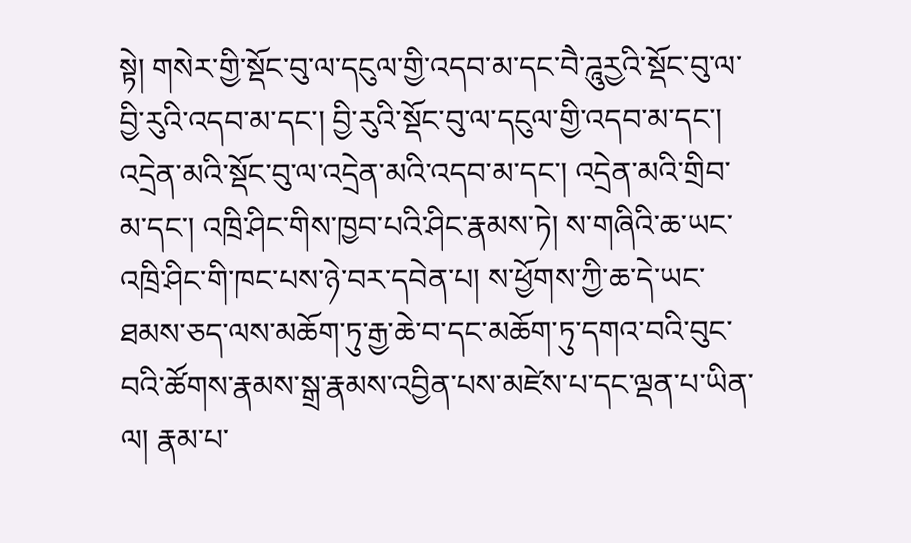སྟེ། གསེར་གྱི་སྡོང་བུ་ལ་དངུལ་གྱི་འདབ་མ་དང་བཻ་ཌཱུརྱའི་སྡོང་བུ་ལ་བྱི་རུའི་འདབ་མ་དང་། བྱི་རུའི་སྡོང་བུ་ལ་དངུལ་གྱི་འདབ་མ་དང་། འདྲེན་མའི་སྡོང་བུ་ལ་འདྲེན་མའི་འདབ་མ་དང་། འདྲེན་མའི་གྲིབ་མ་དང་། འཁྲི་ཤིང་གིས་ཁྱབ་པའི་ཤིང་རྣམས་ཏེ། ས་གཞིའི་ཆ་ཡང་འཁྲི་ཤིང་གི་ཁང་པས་ཉེ་བར་དབེན་པ། ས་ཕྱོགས་ཀྱི་ཆ་དེ་ཡང་ཐམས་ཅད་ལས་མཆོག་ཏུ་རྒྱ་ཆེ་བ་དང་མཆོག་ཏུ་དགའ་བའི་བུང་བའི་ཚོགས་རྣམས་སྒྲ་རྣམས་འབྱིན་པས་མཛེས་པ་དང་ལྡན་པ་ཡིན་ལ། རྣམ་པ་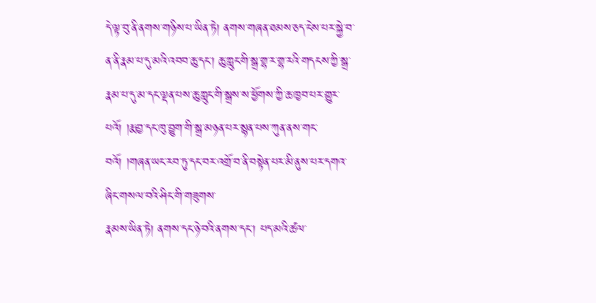དེ་ལྟ་བུ་ནི་ནགས་གཉིས་པ་ཡིན་ཏེ། ནགས་གཞན་ཐམས་ཅད་ངེས་པར་སྐྱེ་བ་ན་ནི་རྣམ་པ་དུ་མའི་འབབ་ཆུ་དང་། ཆུ་ཀླུང་གི་སྒྲ་གྷ་ར་གྷ་རའི་གདངས་ཀྱི་སྒྲ་རྣམ་པ་དུ་མ་དང་ལྡན་པས་ཆུ་ཀླུང་གི་སྒྲས་ས་ཕྱོགས་ཀྱི་ཆ་ཁྱབ་པར་གྱུར་པའོ། །རྨ་བྱ་དང་ཁུ་བྱུག་གི་སྒྲ་མཉན་པར་སྙན་པས་ཀུན་ནས་གང་བའོ། །གཞན་ཡང་རབ་ཏུ་དང་བར་འགྲོ་བ་ནི་བསྟེན་པར་མི་ནུས་པར་དགའ་ཞིང་གསལ་བའི་ཤིང་གི་གཟུགས་
རྣམས་ཡིན་ཏེ། ནགས་དང་ཉེ་བའི་ནགས་དང་། པད་མའི་ཚལ་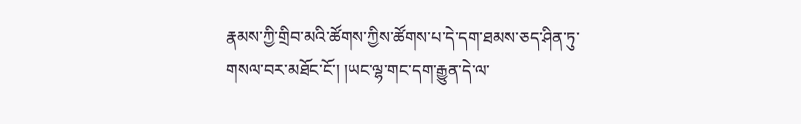རྣམས་ཀྱི་གྲིབ་མའི་ཚོགས་ཀྱིས་ཚོགས་པ་དེ་དག་ཐམས་ཅད་ཤིན་ཏུ་གསལ་བར་མཐོང་ངོ་། །ཡང་ལྷ་གང་དག་རྒྱུན་དེ་ལ་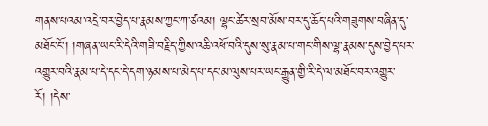གནས་པའམ་འདྲེ་བར་བྱེད་པ་རྣམས་ཀྱང་ཀ་ཙའམ། ལྷང་ཚེར་སྲབ་མོས་བར་དུ་ཆོད་པའི་གཟུགས་བཞིན་དུ་མཐོང་ངོ་། །གཞན་ཡང་རི་དེའི་གཟི་བརྗིད་ཀྱིས་འཆི་འཕོ་བའི་དུས་སུ་རྣམ་པ་གང་གིས་ལྷ་རྣམས་དུས་བྱེད་པར་འགྱུར་བའི་རྣམ་པ་དེ་དང་དེ་དག་ཉམས་པ་མེད་པ་དང་མ་ལུས་པར་ཡང་རྒྱུན་གྱི་རི་དེ་ལ་མཐོང་བར་འགྱུར་རོ། །དེས་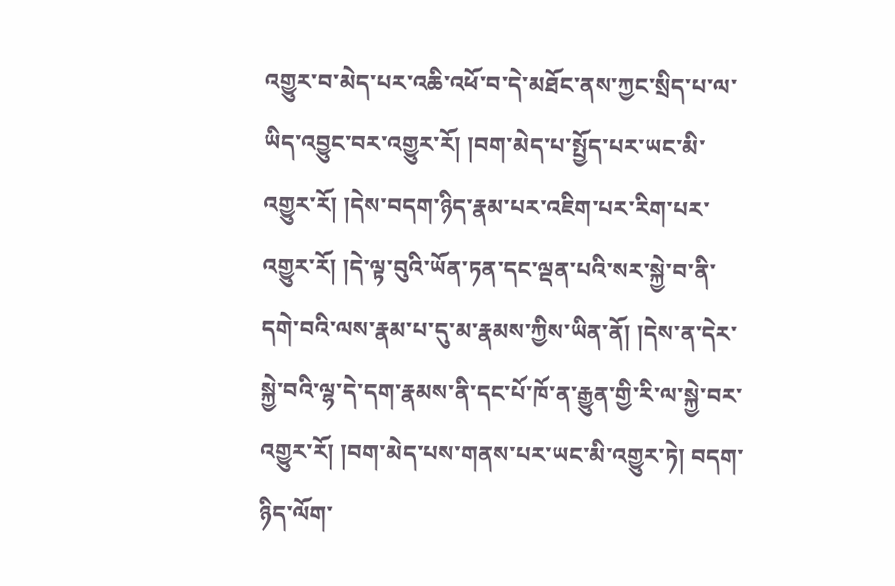འགྱུར་བ་མེད་པར་འཆི་འཕོ་བ་དེ་མཐོང་ནས་ཀྱང་སྲིད་པ་ལ་ཡིད་འབྱུང་བར་འགྱུར་རོ། །བག་མེད་པ་སྤྱོད་པར་ཡང་མི་འགྱུར་རོ། །དེས་བདག་ཉིད་རྣམ་པར་འཇིག་པར་རིག་པར་འགྱུར་རོ། །དེ་ལྟ་བུའི་ཡོན་ཏན་དང་ལྡན་པའི་སར་སྐྱེ་བ་ནི་དགེ་བའི་ལས་རྣམ་པ་དུ་མ་རྣམས་ཀྱིས་ཡིན་ནོ། །དེས་ན་དེར་སྐྱེ་བའི་ལྷ་དེ་དག་རྣམས་ནི་དང་པོ་ཁོ་ན་རྒྱུན་གྱི་རི་ལ་སྐྱེ་བར་འགྱུར་རོ། །བག་མེད་པས་གནས་པར་ཡང་མི་འགྱུར་ཏེ། བདག་ཉིད་ལོག་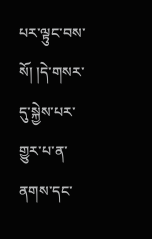པར་ལྟུང་བས་སོ། །དེ་གསར་དུ་སྐྱེས་པར་གྱུར་པ་ན་ནགས་དང་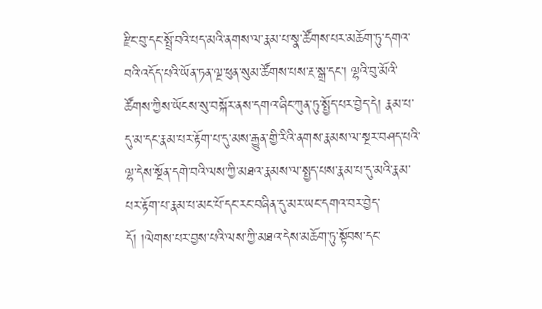རྫིང་བུ་དང་སྤྲོ་བའི་པད་མའི་ནགས་ལ་རྣམ་པ་སྣ་ཚོགས་པར་མཆོག་ཏུ་དགའ་བའི་འདོད་པའི་ཡོན་ཏན་ལྔ་ཕུན་སུམ་ཚོགས་པས་རྔ་སྒྲ་དང་། ལྷའི་བུ་མོའི་ཚོགས་ཀྱིས་ཡོངས་སུ་བསྐོར་ནས་དགའ་ཞིང་ཀུན་ཏུ་སྤྱོད་པར་བྱེད་དེ། རྣམ་པ་དུ་མ་དང་རྣམ་པར་རྟོག་པ་དུ་མས་རྒྱུན་གྱི་རིའི་ནགས་རྣམས་ལ་སྔར་བཤད་པའི་ལྷ་དེས་སྔོན་དགེ་བའི་ལས་ཀྱི་མཐའ་རྣམས་ལ་སྤྱད་པས་རྣམ་པ་དུ་མའི་རྣམ་པར་རྟོག་པ་རྣམ་པ་མང་པོ་དང་རང་བཞིན་དུ་མར་ཡང་དགའ་བར་བྱེད་དོ། །ལེགས་པར་བྱས་པའི་ལས་ཀྱི་མཐའ་དེས་མཆོག་ཏུ་སྟོབས་དང་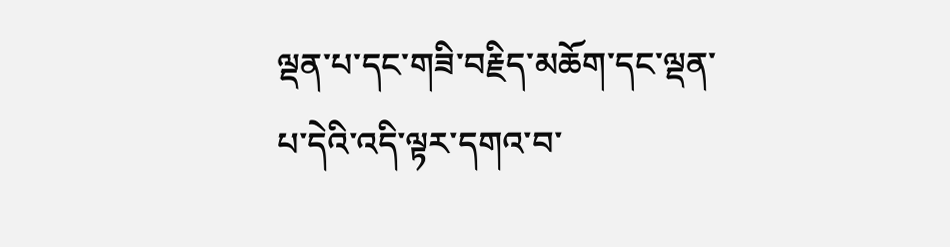ལྡན་པ་དང་གཟི་བརྗིད་མཆོག་དང་ལྡན་པ་དེའི་འདི་ལྟར་དགའ་བ་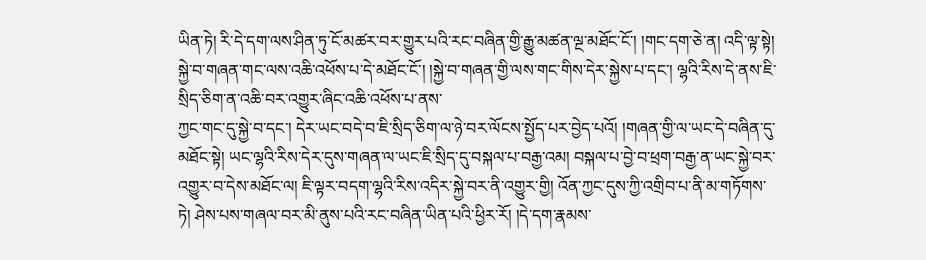ཡིན་ཏེ། རི་དེ་དག་ལས་ཤིན་ཏུ་ངོ་མཚར་བར་གྱུར་པའི་རང་བཞིན་གྱི་རྒྱུ་མཚན་ལྔ་མཐོང་ངོ་། །གང་དག་ཅེ་ན། འདི་ལྟ་སྟེ། སྐྱེ་བ་གཞན་གང་ལས་འཆི་འཕོས་པ་དེ་མཐོང་ངོ་། །སྐྱེ་བ་གཞན་གྱི་ལས་གང་གིས་དེར་སྐྱེས་པ་དང་། ལྷའི་རིས་དེ་ནས་ཇི་སྲིད་ཅིག་ན་འཆི་བར་འགྱུར་ཞིང་འཆི་འཕོས་པ་ནས་
ཀྱང་གང་དུ་སྐྱེ་བ་དང་། དེར་ཡང་བདེ་བ་ཇི་སྲིད་ཅིག་ལ་ཉེ་བར་ལོངས་སྤྱོད་པར་བྱེད་པའོ། །གཞན་གྱི་ལ་ཡང་དེ་བཞིན་དུ་མཐོང་སྟེ། ཡང་ལྷའི་རིས་དེར་དུས་གཞན་ལ་ཡང་ཇི་སྲིད་དུ་བསྐལ་པ་བརྒྱ་འམ། བསྐལ་པ་བྱེ་བ་ཕྲག་བརྒྱ་ན་ཡང་སྐྱེ་བར་འགྱུར་བ་དེས་མཐོང་ལ། ཇི་ལྟར་བདག་ལྷའི་རིས་འདིར་སྐྱེ་བར་ནི་འགྱུར་གྱི། འོན་ཀྱང་དུས་ཀྱི་འགྲིབ་པ་ནི་མ་གཏོགས་ཏེ། ཤེས་པས་གཞལ་བར་མི་ནུས་པའི་རང་བཞིན་ཡིན་པའི་ཕྱིར་རོ། །དེ་དག་རྣམས་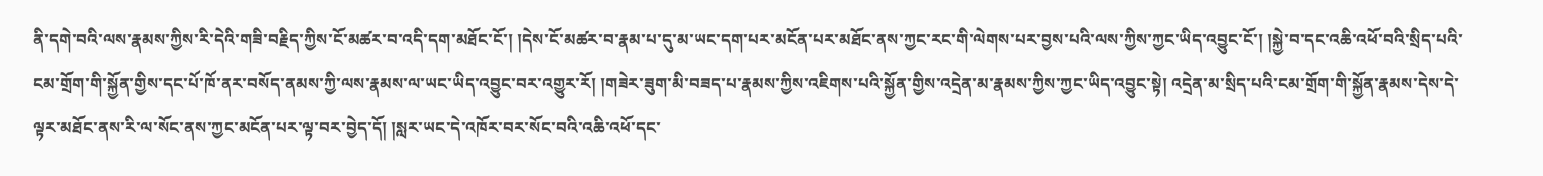ནི་དགེ་བའི་ལས་རྣམས་ཀྱིས་རི་དེའི་གཟི་བརྗིད་ཀྱིས་ངོ་མཚར་བ་འདི་དག་མཐོང་ངོ་། །དེས་ངོ་མཚར་བ་རྣམ་པ་དུ་མ་ཡང་དག་པར་མངོན་པར་མཐོང་ནས་ཀྱང་རང་གི་ལེགས་པར་བྱས་པའི་ལས་ཀྱིས་ཀྱང་ཡིད་འབྱུང་ངོ་། །སྐྱེ་བ་དང་འཆི་འཕོ་བའི་སྲིད་པའི་ངམ་གྲོག་གི་སྐྱོན་གྱིས་དང་པོ་ཁོ་ནར་བསོད་ནམས་ཀྱི་ལས་རྣམས་ལ་ཡང་ཡིད་འབྱུང་བར་འགྱུར་རོ། །གཟེར་ཟུག་མི་བཟད་པ་རྣམས་ཀྱིས་འཇིགས་པའི་སྐྱོན་གྱིས་འདྲེན་མ་རྣམས་ཀྱིས་ཀྱང་ཡིད་འབྱུང་སྟེ། འདྲེན་མ་སྲིད་པའི་ངམ་གྲོག་གི་སྐྱོན་རྣམས་དེས་དེ་ལྟར་མཐོང་ནས་རི་ལ་སོང་ནས་ཀྱང་མངོན་པར་ལྟ་བར་བྱེད་དོ། །སླར་ཡང་དེ་འཁོར་བར་སོང་བའི་འཆི་འཕོ་དང་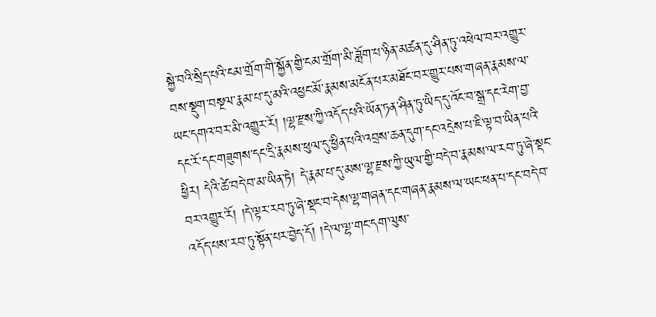སྐྱེ་བའི་སྲིད་པའི་ངམ་གྲོག་གི་སྐྱོན་གྱི་ངམ་གྲོག་མི་ཟློག་པ་ཉིན་མཚན་དུ་ཤིན་ཏུ་འཕེལ་བར་འགྱུར་བས་སྡུག་བསྔལ་རྣམ་པ་དུ་མའི་འཕྱང་མོ་རྣམས་མངོན་པར་མཐོང་བར་གྱུར་པས་གཞན་རྣམས་ལ་ཡང་དགའ་བར་མི་འགྱུར་རོ། །ལྷ་རྫས་ཀྱི་འདོད་པའི་ཡོན་ཏན་ཤིན་ཏུ་ཡིད་དུ་འོང་བ་སྒྲ་དང་རེག་བྱ་དང་རོ་དང་གཟུགས་དང་དྲི་རྣམས་ཕུལ་དུ་ཕྱིན་པའི་འབྲས་ཆན་དུག་དང་འདྲེས་པ་ཇི་ལྟ་བ་ཡིན་པའི་ཕྱིར། དེའི་ཚེ་བདེ་བ་མ་ཡིན་ཏེ། དེ་རྣམ་པ་དུ་མས་ལྷ་རྫས་ཀྱི་ཡུལ་གྱི་བདེ་བ་རྣམས་ལ་རབ་ཏུ་ཞེ་སྡང་བར་འགྱུར་རོ། །དེ་ལྟར་རབ་ཏུ་ཞེ་སྡང་བ་དེས་ལྷ་གཞན་དང་གཞན་རྣམས་ལ་ཡང་ཕན་པ་དང་བདེ་བ་འདོད་པས་རབ་ཏུ་སྟོན་པར་བྱེད་དོ། །དེ་ལ་ལྷ་གང་དག་ལུས་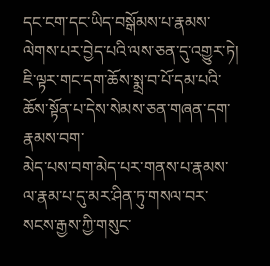དང་ངག་དང་ཡིད་བསྒོམས་པ་རྣམས་ལེགས་པར་བྱེད་པའི་ལས་ཅན་དུ་འགྱུར་ཏེ། ཇི་ལྟར་གང་དག་ཆོས་སྨྲ་བ་པོ་དམ་པའི་ཆོས་སྟོན་པ་དེས་སེམས་ཅན་གཞན་དག་རྣམས་བག་
མེད་པས་བག་མེད་པར་གནས་པ་རྣམས་ལ་རྣམ་པ་དུ་མར་ཤིན་ཏུ་གསལ་བར་སངས་རྒྱས་ཀྱི་གསུང་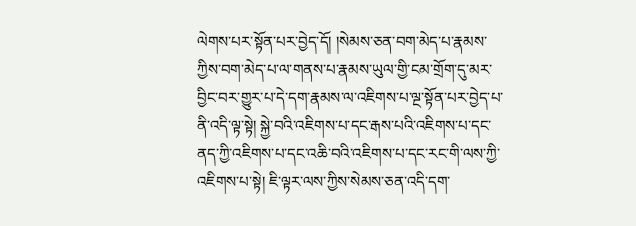ལེགས་པར་སྟོན་པར་བྱེད་དོ། །སེམས་ཅན་བག་མེད་པ་རྣམས་ཀྱིས་བག་མེད་པ་ལ་གནས་པ་རྣམས་ཡུལ་གྱི་ངམ་གྲོག་དུ་མར་བྱིང་བར་གྱུར་པ་དེ་དག་རྣམས་ལ་འཇིགས་པ་ལྔ་སྟོན་པར་བྱེད་པ་ནི་འདི་ལྟ་སྟེ། སྐྱེ་བའི་འཇིགས་པ་དང་རྒས་པའི་འཇིགས་པ་དང་ནད་ཀྱི་འཇིགས་པ་དང་འཆི་བའི་འཇིགས་པ་དང་རང་གི་ལས་ཀྱི་འཇིགས་པ་སྟེ། ཇི་ལྟར་ལས་ཀྱིས་སེམས་ཅན་འདི་དག་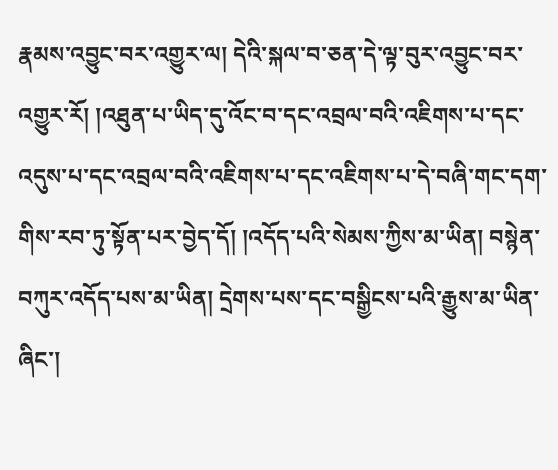རྣམས་འབྱུང་བར་འགྱུར་ལ། དེའི་སྐལ་བ་ཅན་དེ་ལྟ་བུར་འབྱུང་བར་འགྱུར་རོ། །འཐུན་པ་ཡིད་དུ་འོང་བ་དང་འབྲལ་བའི་འཇིགས་པ་དང་འདུས་པ་དང་འབྲལ་བའི་འཇིགས་པ་དང་འཇིགས་པ་དེ་བཞི་གང་དག་གིས་རབ་ཏུ་སྟོན་པར་བྱེད་དོ། །འདོད་པའི་སེམས་ཀྱིས་མ་ཡིན། བསྙེན་བཀུར་འདོད་པས་མ་ཡིན། དྲེགས་པས་དང་བསྒྱིངས་པའི་རྒྱུས་མ་ཡིན་ཞིང་།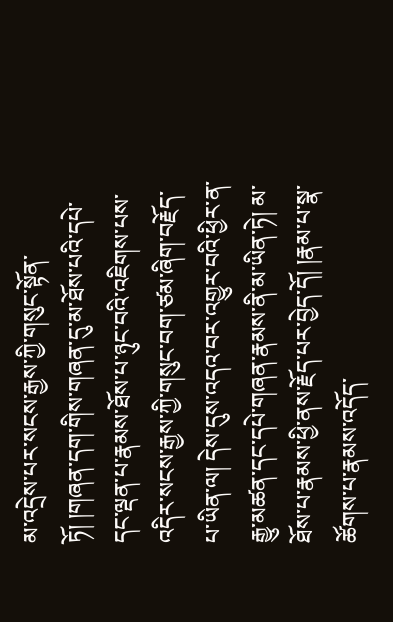མ་འདྲེས་པར་སངས་རྒྱས་ཀྱི་གསུང་སྟོན་ཏོ། །གཞན་དག་གིས་གཞན་དུ་མ་ཐོས་པའི་དཔེ་དང་ལྡན་པ་རྣམས་ཐོས་པ་ཉུང་བའི་འཇིགས་པས་འདིར་སངས་རྒྱས་ཀྱི་གསུང་བག་ཙམ་ཞིག་བརྗོད་པ་ཡིན་ལ། དེས་དུས་འདའ་བར་འགྱུར་བའི་ཕྱིར་ན་རྒྱུ་མཚན་དང་དཔེ་གཞན་རྣམས་ནི་མ་ཡིན་ཏེ། མ་ཐོས་པ་རྣམས་ཕྱི་ནས་རྗོད་པར་བྱེད་དོ། །རྣམ་པ་སྣ་ཚོགས་པ་རྣམས་འདོད་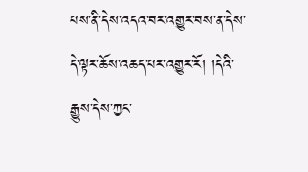པས་ནི་དེས་འདའ་བར་འགྱུར་བས་ན་དེས་དེ་ལྟར་ཆོས་འཆད་པར་འགྱུར་རོ། །དེའི་རྒྱུས་དེས་ཀྱང་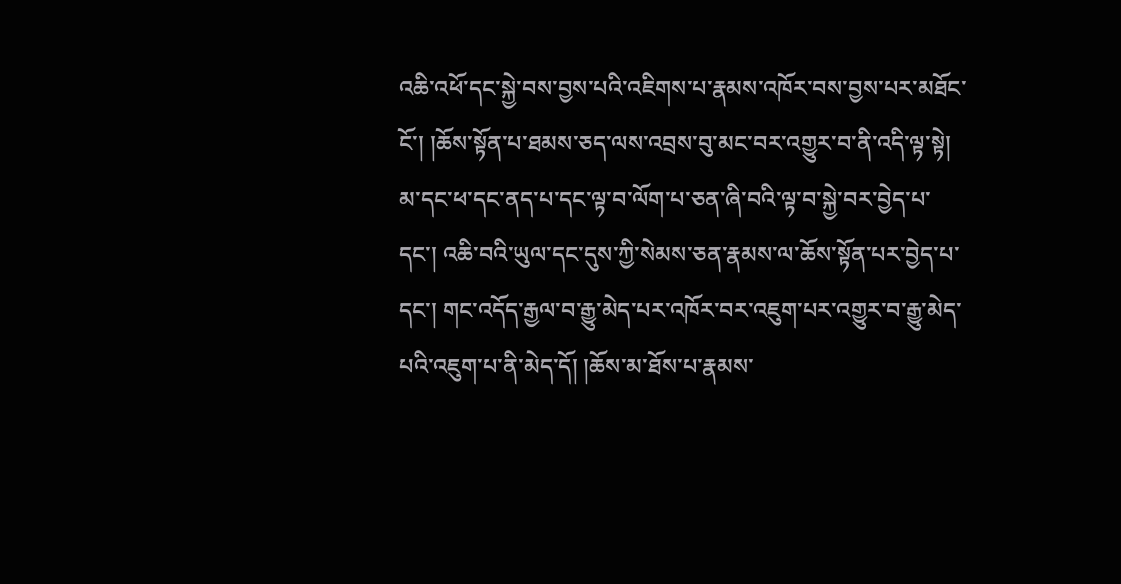འཆི་འཕོ་དང་སྐྱེ་བས་བྱས་པའི་འཇིགས་པ་རྣམས་འཁོར་བས་བྱས་པར་མཐོང་ངོ་། །ཆོས་སྟོན་པ་ཐམས་ཅད་ལས་འབྲས་བུ་མང་བར་འགྱུར་བ་ནི་འདི་ལྟ་སྟེ། མ་དང་ཕ་དང་ནད་པ་དང་ལྟ་བ་ལོག་པ་ཅན་ཞི་བའི་ལྟ་བ་སྐྱེ་བར་བྱེད་པ་དང་། འཆི་བའི་ཡུལ་དང་དུས་ཀྱི་སེམས་ཅན་རྣམས་ལ་ཆོས་སྟོན་པར་བྱེད་པ་དང་། གང་འདོད་རྒྱལ་བ་རྒྱུ་མེད་པར་འཁོར་བར་འཇུག་པར་འགྱུར་བ་རྒྱུ་མེད་པའི་འཇུག་པ་ནི་མེད་དོ། །ཆོས་མ་ཐོས་པ་རྣམས་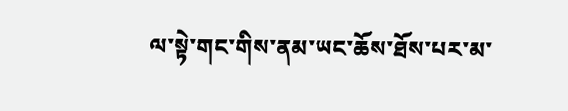ལ་སྟེ་གང་གིས་ནམ་ཡང་ཆོས་ཐོས་པར་མ་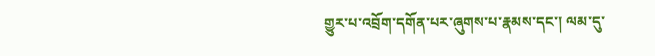གྱུར་པ་འབྲོག་དགོན་པར་ཞུགས་པ་རྣམས་དང་། ལམ་དུ་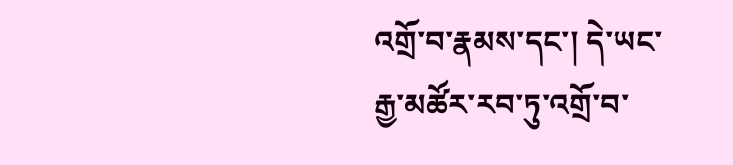འགྲོ་བ་རྣམས་དང་། དེ་ཡང་རྒྱ་མཚོར་རབ་ཏུ་འགྲོ་བ་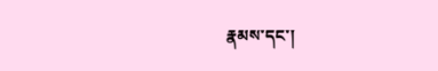རྣམས་དང་།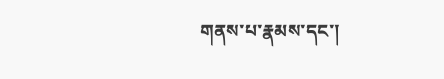གནས་པ་རྣམས་དང་།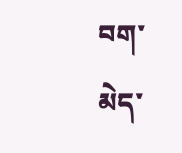བག་མེད་